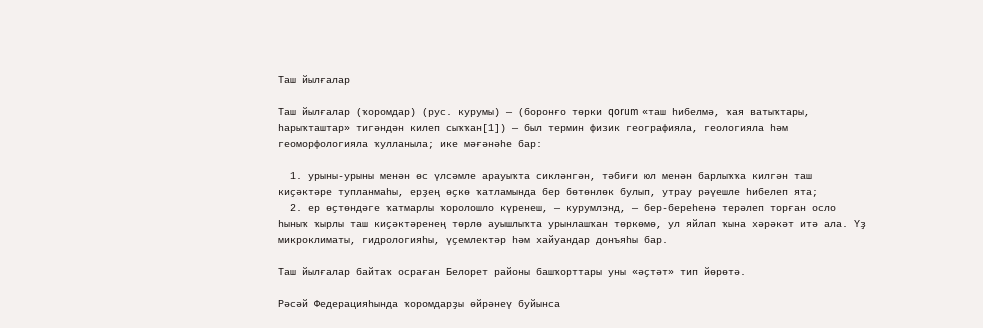Таш йылғалар

Таш йылғалар (ҡоромдар) (рус. курумы) — (боронғо төрки qorum «таш һибелмә, ҡая ватыҡтары, һарыҡташтар» тигәндән килеп сыҡҡан[1]) — был термин физик географияла, геологияла һәм геоморфологияла ҡулланыла; ике мәғәнәһе бар:

  1. урыны-урыны менән өс үлсәмле арауыҡта сикләнгән, тәбиғи юл менән барлыҡҡа килгән таш киҫәктәре тупланмаһы, ерҙең өҫкө ҡатламында бер бөтөнлөк булып, утрау рәүешле һибелеп ята;
  2. ер өҫтөндәге ҡатмарлы ҡоролошло күренеш, — курумлэнд, — бер-береһенә терәлеп торған осло һыныҡ ҡырлы таш киҫәктәренең төрлө ауышлыҡта урынлашҡан төркөмө, ул яйлап ҡына хәрәкәт итә ала. Үҙ микроклиматы, гидрологияһы, үҫемлектәр һәм хайуандар донъяһы бар.

Таш йылғалар байтаҡ осраған Белорет районы башҡорттары уны «әҫтәт» тип йөрөтә.

Рәсәй Федерацияһында ҡоромдарҙы өйрәнеү буйынса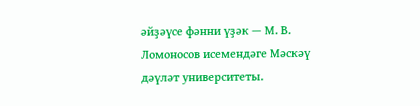әйҙәүсе фәнни үҙәк — М. В. Ломоносов исемендәге Мәскәү дәүләт университеты.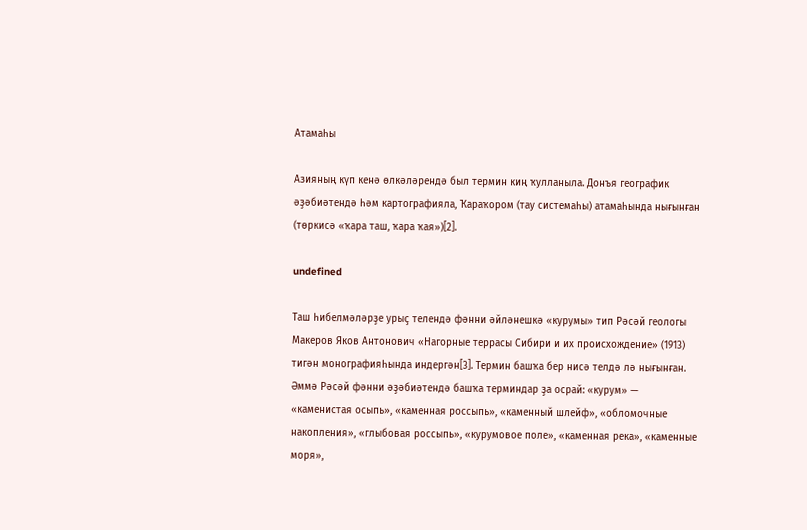Атамаһы

Азияның күп кенә өлкәләрендә был термин киң ҡулланыла. Донъя географик әҙәбиәтендә һәм картографияла, Ҡараҡором (тау системаһы) атамаһында нығынған (төркисә «ҡара таш, ҡара ҡая»)[2].

undefined

Таш һибелмәләрҙе урыҫ телендә фәнни әйләнешкә «курумы» тип Рәсәй геологы Макеров Яков Антонович «Нагорные террасы Сибири и их происхождение» (1913) тигән монографияһында индергән[3]. Термин башҡа бер нисә телдә лә нығынған. Әммә Рәсәй фәнни әҙәбиәтендә башҡа терминдар ҙа осрай: «курум» — «каменистая осыпь», «каменная россыпь», «каменный шлейф», «обломочные накопления», «глыбовая россыпь», «курумовое поле», «каменная река», «каменные моря»,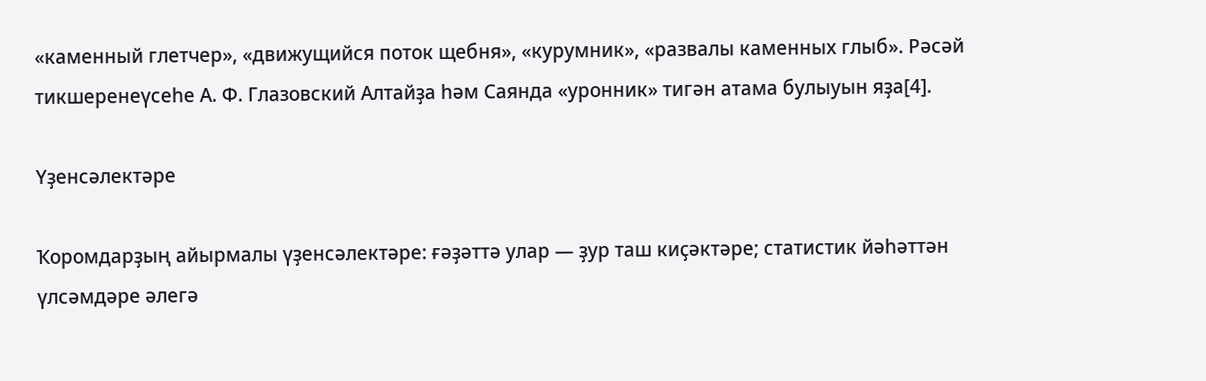«каменный глетчер», «движущийся поток щебня», «курумник», «развалы каменных глыб». Рәсәй тикшеренеүсеһе А. Ф. Глазовский Алтайҙа һәм Саянда «уронник» тигән атама булыуын яҙа[4].

Үҙенсәлектәре

Ҡоромдарҙың айырмалы үҙенсәлектәре: ғәҙәттә улар — ҙур таш киҫәктәре; статистик йәһәттән үлсәмдәре әлегә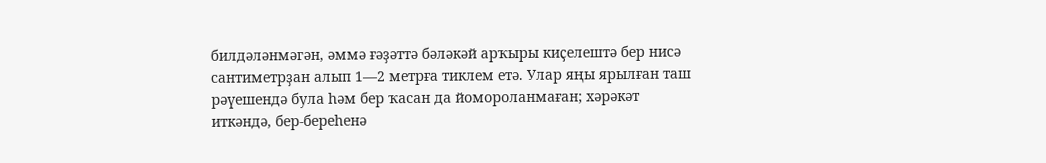билдәләнмәгән, әммә ғәҙәттә бәләкәй арҡыры киҫелештә бер нисә сантиметрҙан алып 1—2 метрға тиклем етә. Улар яңы ярылған таш рәүешендә була һәм бер ҡасан да йомороланмаған; хәрәкәт иткәндә, бер-береһенә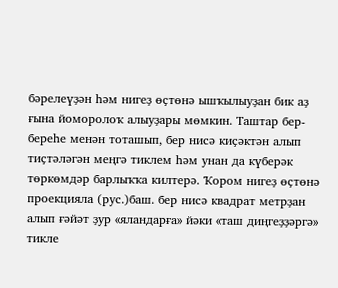бәрелеүҙән һәм нигеҙ өҫтөнә ышҡылыуҙан бик аҙ ғына йоморолоҡ алыуҙары мөмкин. Таштар бер-береһе менән тоташып, бер нисә киҫәктән алып тиҫтәләгән меңгә тиклем һәм унан да күберәк төркөмдәр барлыҡҡа килтерә. Ҡором нигеҙ өҫтөнә проекцияла (рус.)баш. бер нисә квадрат метрҙан алып ғәйәт ҙур «яландарға» йәки «таш диңгеҙҙәргә» тикле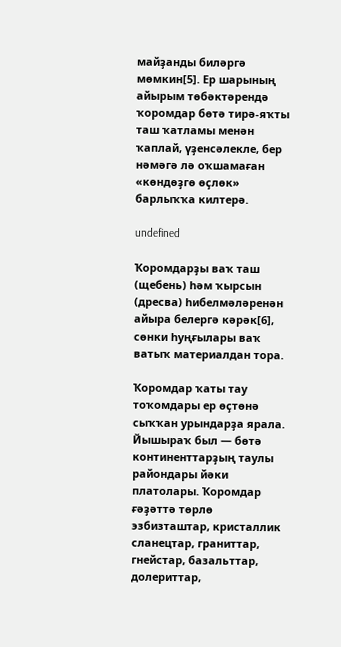майҙанды биләргә мөмкин[5]. Ер шарының айырым төбәктәрендә ҡоромдар бөтә тирә-яҡты таш ҡатламы менән ҡаплай, үҙенсәлекле, бер нәмәгә лә оҡшамаған «көндөҙгө өҫлөк» барлыҡҡа килтерә.

undefined

Ҡоромдарҙы ваҡ таш (щебень) һәм ҡырсын (дресва) һибелмәләренән айыра белергә кәрәк[6], сөнки һуңғылары ваҡ ватыҡ материалдан тора.

Ҡоромдар ҡаты тау тоҡомдары ер өҫтөнә сыҡҡан урындарҙа ярала. Йышыраҡ был — бөтә континенттарҙың таулы райондары йәки платолары. Ҡоромдар ғәҙәттә төрлө эзбизташтар, кристаллик сланецтар, граниттар, гнейстар, базальттар, долериттар,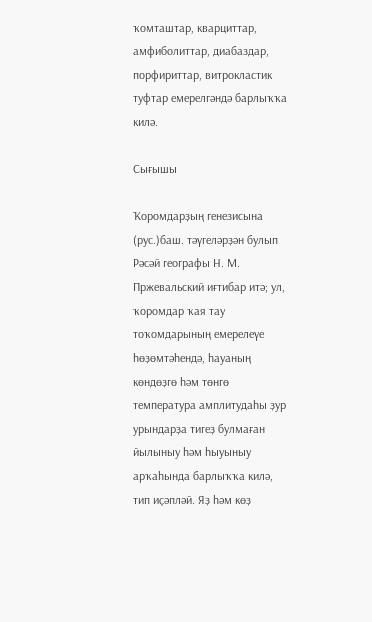ҡомташтар, кварциттар, амфиболиттар, диабаздар, порфириттар, витрокластик туфтар емерелгәндә барлыҡҡа килә.

Сығышы

Ҡоромдарҙың генезисына (рус.)баш. тәүгеләрҙән булып Рәсәй географы Н. М. Пржевальский иғтибар итә; ул, ҡоромдар ҡая тау тоҡомдарының емерелеүе һөҙөмтәһендә, һауаның көндөҙгө һәм төнгө температура амплитудаһы ҙур урындарҙа тигеҙ булмаған йылыныу һәм һыуыныу арҡаһында барлыҡҡа килә, тип иҫәпләй. Яҙ һәм көҙ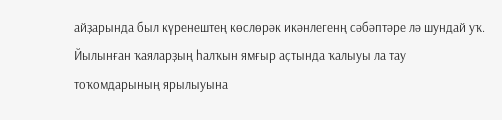айҙарында был күренештең көслөрәк икәнлегенң сәбәптәре лә шундай уҡ. Йылынған ҡаяларҙың һалҡын ямғыр аҫтында ҡалыуы ла тау тоҡомдарының ярылыуына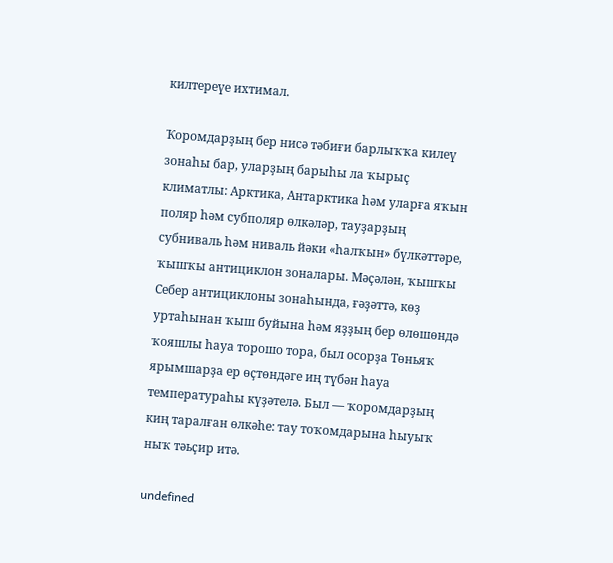килтереүе ихтимал.

Ҡоромдарҙың бер нисә тәбиғи барлыҡҡа килеү зонаһы бар, уларҙың барыһы ла ҡырыҫ климатлы: Арктика, Антарктика һәм уларға яҡын поляр һәм субполяр өлкәләр, тауҙарҙың субниваль һәм ниваль йәки «һалҡын» бүлкәттәре, ҡышҡы антициклон зоналары. Мәҫәлән, ҡышҡы Себер антициклоны зонаһында, ғәҙәттә, көҙ уртаһынан ҡыш буйына һәм яҙҙың бер өлөшөндә ҡояшлы һауа торошо тора, был осорҙа Төньяҡ ярымшарҙа ер өҫтөндәге иң түбән һауа температураһы күҙәтелә. Был — ҡоромдарҙың киң таралған өлкәһе: тау тоҡомдарына һыуыҡ ныҡ тәьҫир итә.

undefined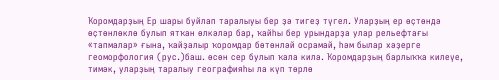Ҡоромдарҙың Ер шары буйлап таралыуы бер ҙә тигеҙ түгел. Уларҙың ер өҫтөндә өҫтөнлөклө булып ятҡан өлкәләр бар, ҡайһы бер урындарҙа улар рельефтағы «тапмалар» ғына, ҡайҙалыр ҡоромдар бөтөнләй осрамай, һәм былар хәҙерге геоморфология (рус.)баш. өсөн сер булып ҡала килә. Ҡоромдарҙың барлыҡҡа килеүе, тимәк, уларҙың таралыу географияһы ла күп төрлө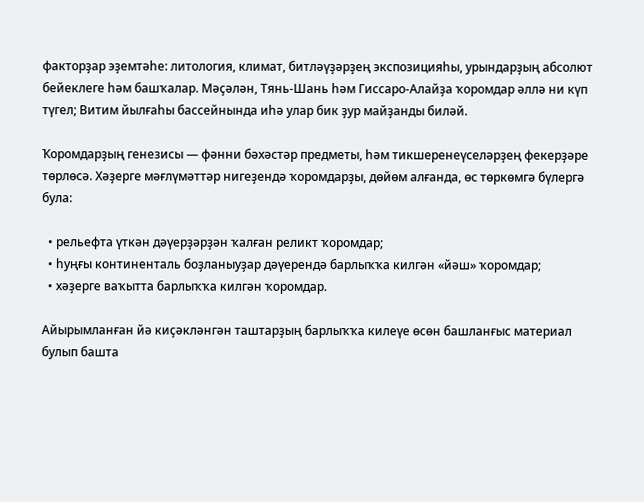факторҙар эҙемтәһе: литология, климат, битләүҙәрҙең экспозицияһы, урындарҙың абсолют бейеклеге һәм башҡалар. Мәҫәлән, Тянь-Шань һәм Гиссаро-Алайҙа ҡоромдар әллә ни күп түгел; Витим йылғаһы бассейнында иһә улар бик ҙур майҙанды биләй.

Ҡоромдарҙың генезисы — фәнни бәхәстәр предметы, һәм тикшеренеүселәрҙең фекерҙәре төрлөсә. Хәҙерге мәғлүмәттәр нигеҙендә ҡоромдарҙы, дөйөм алғанда, өс төркөмгә бүлергә була:

  • рельефта үткән дәүерҙәрҙән ҡалған реликт ҡоромдар;
  • һуңғы континенталь боҙланыуҙар дәүерендә барлыҡҡа килгән «йәш» ҡоромдар;
  • хәҙерге ваҡытта барлыҡҡа килгән ҡоромдар.

Айырымланған йә киҫәкләнгән таштарҙың барлыҡҡа килеүе өсөн башланғыс материал булып башта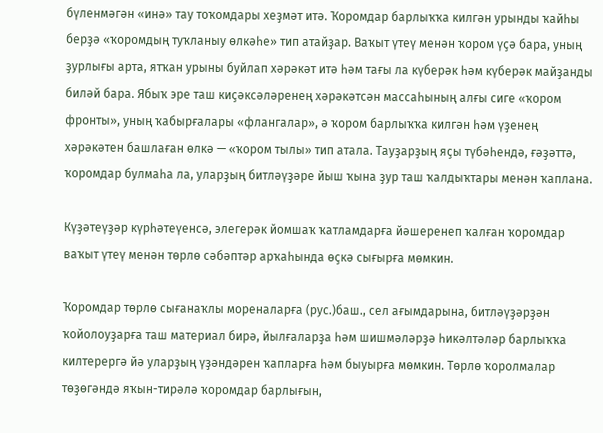бүленмәгән «инә» тау тоҡомдары хеҙмәт итә. Ҡоромдар барлыҡҡа килгән урынды ҡайһы берҙә «ҡоромдың туҡланыу өлкәһе» тип атайҙар. Ваҡыт үтеү менән ҡором үҫә бара, уның ҙурлығы арта, ятҡан урыны буйлап хәрәкәт итә һәм тағы ла күберәк һәм күберәк майҙанды биләй бара. Ябыҡ эре таш киҫәксәләренең хәрәкәтсән массаһының алғы сиге «ҡором фронты», уның ҡабырғалары «флангалар», ә ҡором барлыҡҡа килгән һәм үҙенең хәрәкәтен башлаған өлкә — «ҡором тылы» тип атала. Тауҙарҙың яҫы түбәһендә, ғәҙәттә, ҡоромдар булмаһа ла, уларҙың битләүҙәре йыш ҡына ҙур таш ҡалдыҡтары менән ҡаплана.

Күҙәтеүҙәр күрһәтеүенсә, элегерәк йомшаҡ ҡатламдарға йәшеренеп ҡалған ҡоромдар ваҡыт үтеү менән төрлө сәбәптәр арҡаһында өҫкә сығырға мөмкин.

Ҡоромдар төрлө сығанаҡлы мореналарға (рус.)баш., сел ағымдарына, битләүҙәрҙән ҡойолоуҙарға таш материал бирә, йылғаларҙа һәм шишмәләрҙә һикәлтәләр барлыҡҡа килтерергә йә уларҙың үҙәндәрен ҡапларға һәм быуырға мөмкин. Төрлө ҡоролмалар төҙөгәндә яҡын-тирәлә ҡоромдар барлығын,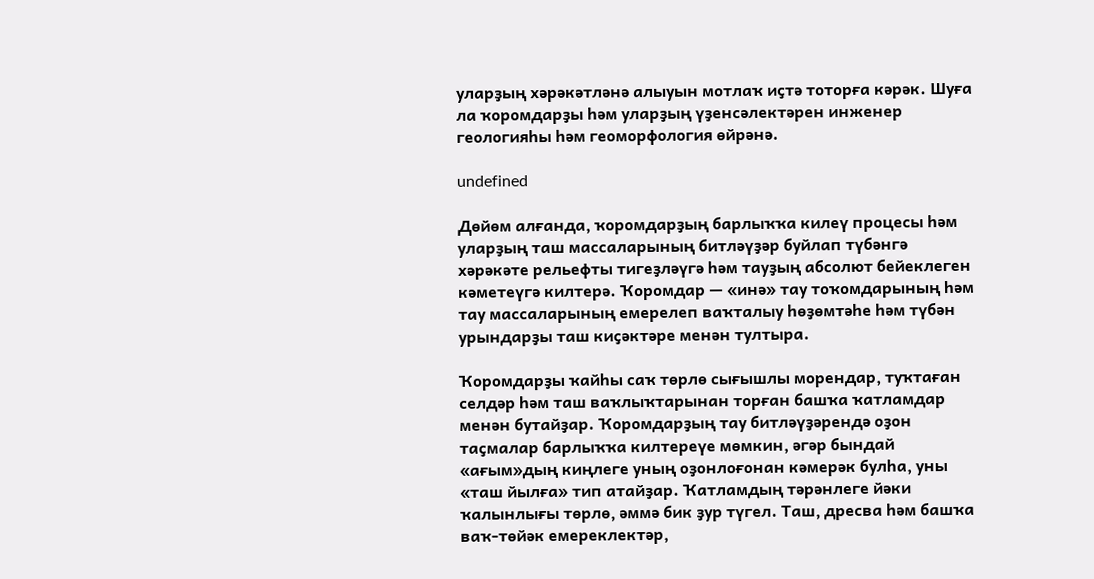уларҙың хәрәкәтләнә алыуын мотлаҡ иҫтә тоторға кәрәк. Шуға ла ҡоромдарҙы һәм уларҙың үҙенсәлектәрен инженер геологияһы һәм геоморфология өйрәнә.

undefined

Дөйөм алғанда, ҡоромдарҙың барлыҡҡа килеү процесы һәм уларҙың таш массаларының битләүҙәр буйлап түбәнгә хәрәкәте рельефты тигеҙләүгә һәм тауҙың абсолют бейеклеген кәметеүгә килтерә. Ҡоромдар — «инә» тау тоҡомдарының һәм тау массаларының емерелеп ваҡталыу һөҙөмтәһе һәм түбән урындарҙы таш киҫәктәре менән тултыра.

Ҡоромдарҙы ҡайһы саҡ төрлө сығышлы морендар, туҡтаған селдәр һәм таш ваҡлыҡтарынан торған башҡа ҡатламдар менән бутайҙар. Ҡоромдарҙың тау битләүҙәрендә оҙон таҫмалар барлыҡҡа килтереүе мөмкин, әгәр бындай «ағым»дың киңлеге уның оҙонлоғонан кәмерәк булһа, уны «таш йылға» тип атайҙар. Ҡатламдың тәрәнлеге йәки ҡалынлығы төрлө, әммә бик ҙур түгел. Таш, дресва һәм башҡа ваҡ-төйәк емереклектәр,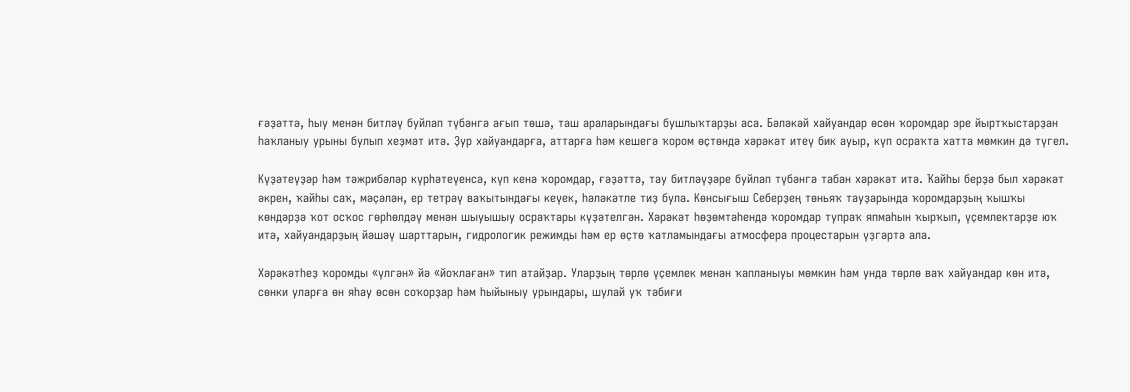ғәҙәттә, һыу менән битләү буйлап түбәнгә ағып төшә, таш араларындағы бушлыҡтарҙы аса. Бәләкәй хайуандар өсөн ҡоромдар эре йыртҡыстарҙан һаҡланыу урыны булып хеҙмәт итә. Ҙур хайуандарға, аттарға һәм кешегә ҡором өҫтөндә хәрәкәт итеү бик ауыр, күп осраҡта хатта мөмкин дә түгел.

Күҙәтеүҙәр һәм тәжрибәләр күрһәтеүенсә, күп кенә ҡоромдар, ғәҙәттә, тау битләүҙәре буйлап түбәнгә табан хәрәкәт итә. Ҡайһы берҙә был хәрәкәт әкрен, ҡайһы саҡ, мәҫәлән, ер тетрәү ваҡытындағы кеүек, һәләкәтле тиҙ була. Көнсығыш Себерҙең төньяҡ тауҙарында ҡоромдарҙың ҡышҡы көндәрҙә ҡот осҡос гөрһөлдәү менән шыуышыу осраҡтары күҙәтелгән. Хәрәкәт һөҙөмтәһендә ҡоромдар тупраҡ япмаһын ҡырҡып, үҫемлектәрҙе юҡ итә, хайуандарҙың йәшәү шарттарын, гидрологик режимды һәм ер өҫтө ҡатламындағы атмосфера процестарын үҙгәртә ала.

Хәрәкәтһеҙ ҡоромды «үлгән» йә «йоҡлаған» тип атайҙар. Уларҙың төрлө үҫемлек менән ҡапланыуы мөмкин һәм унда төрлө ваҡ хайуандар көн итә, сөнки уларға өн яһау өсөн соҡорҙар һәм һыйыныу урындары, шулай уҡ тәбиғи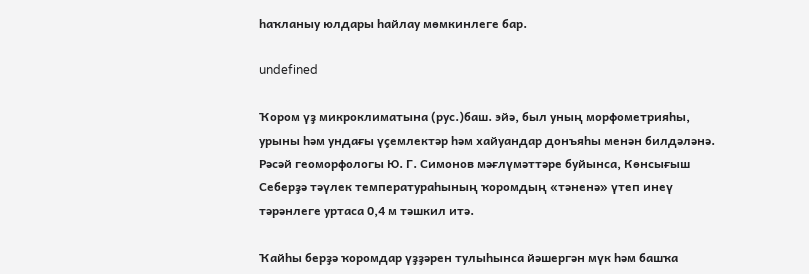һаҡланыу юлдары һайлау мөмкинлеге бар.

undefined

Ҡором үҙ микроклиматына (рус.)баш. эйә, был уның морфометрияһы, урыны һәм ундағы үҫемлектәр һәм хайуандар донъяһы менән билдәләнә. Рәсәй геоморфологы Ю. Г. Симонов мәғлүмәттәре буйынса, Көнсығыш Себерҙә тәүлек температураһының ҡоромдың «тәненә» үтеп инеү тәрәнлеге уртаса 0,4 м тәшкил итә.

Ҡайһы берҙә ҡоромдар үҙҙәрен тулыһынса йәшергән мүк һәм башҡа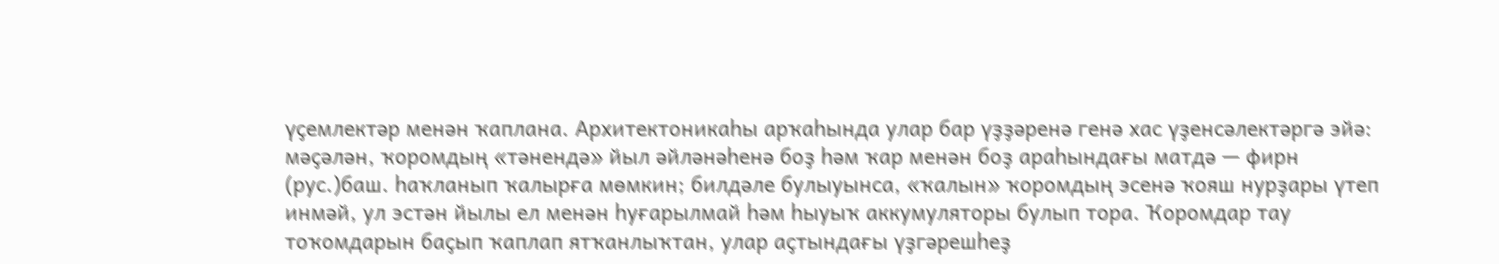үҫемлектәр менән ҡаплана. Архитектоникаһы арҡаһында улар бар үҙҙәренә генә хас үҙенсәлектәргә эйә: мәҫәлән, ҡоромдың «тәнендә» йыл әйләнәһенә боҙ һәм ҡар менән боҙ араһындағы матдә — фирн (рус.)баш. һаҡланып ҡалырға мөмкин; билдәле булыуынса, «ҡалын» ҡоромдың эсенә ҡояш нурҙары үтеп инмәй, ул эстән йылы ел менән һуғарылмай һәм һыуыҡ аккумуляторы булып тора. Ҡоромдар тау тоҡомдарын баҫып ҡаплап ятҡанлыҡтан, улар аҫтындағы үҙгәрешһеҙ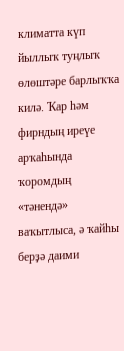климатта күп йыллыҡ туңлыҡ өлөштәре барлыҡҡа килә. Ҡар һәм фирндың иреүе арҡаһында ҡоромдың «тәнендә» ваҡытлыса, ә ҡайһы берҙә даими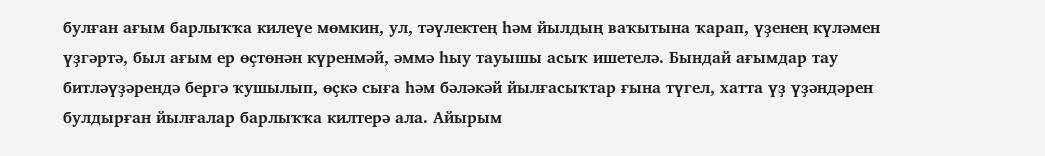булған ағым барлыҡҡа килеүе мөмкин, ул, тәүлектең һәм йылдың ваҡытына ҡарап, үҙенең күләмен үҙгәртә, был ағым ер өҫтөнән күренмәй, әммә һыу тауышы асыҡ ишетелә. Бындай ағымдар тау битләүҙәрендә бергә ҡушылып, өҫкә сыға һәм бәләкәй йылғасыҡтар ғына түгел, хатта үҙ үҙәндәрен булдырған йылғалар барлыҡҡа килтерә ала. Айырым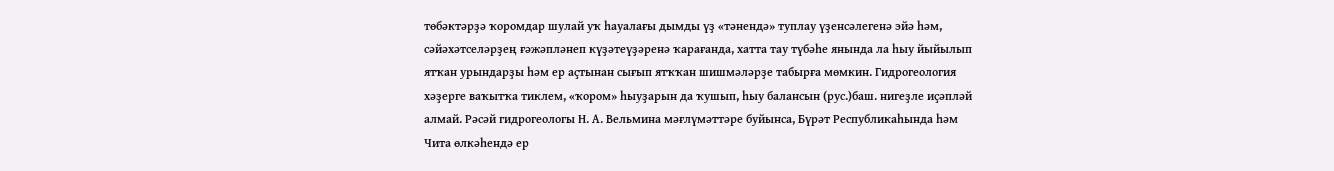төбәктәрҙә ҡоромдар шулай уҡ һауалағы дымды үҙ «тәнендә» туплау үҙенсәлегенә эйә һәм, сәйәхәтселәрҙең ғәжәпләнеп күҙәтеүҙәренә ҡарағанда, хатта тау түбәһе янында ла һыу йыйылып ятҡан урындарҙы һәм ер аҫтынан сығып ятҡҡан шишмәләрҙе табырға мөмкин. Гидрогеология хәҙерге ваҡытҡа тиклем, «ҡором» һыуҙарын да ҡушып, һыу балансын (рус.)баш. нигеҙле иҫәпләй алмай. Рәсәй гидрогеологы Н. А. Вельмина мәғлүмәттәре буйынса, Бүрәт Республикаһында һәм Чита өлкәһендә ер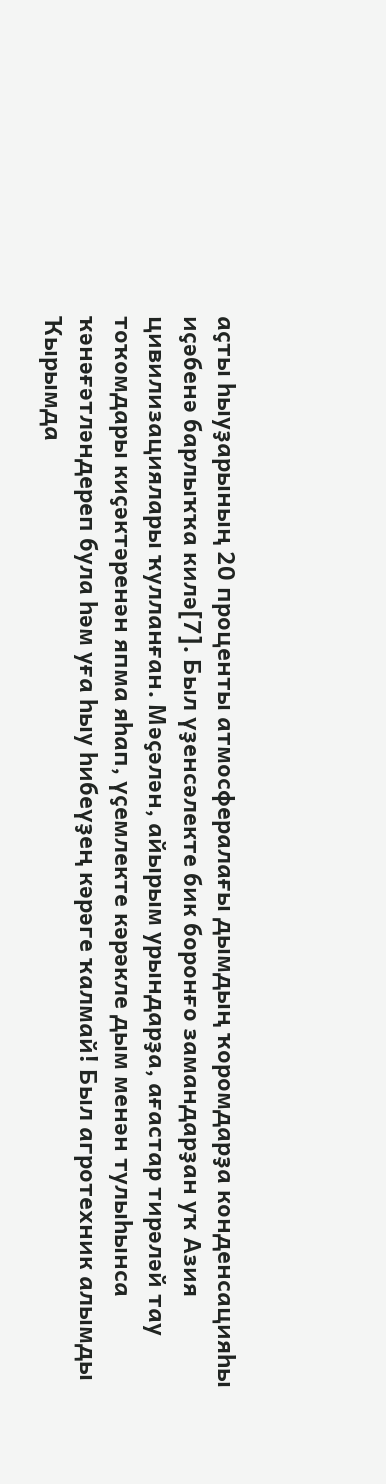аҫты һыуҙарының 20 проценты атмосфералағы дымдың ҡоромдарҙа конденсацияһы иҫәбенә барлыҡҡа килә[7]. Был үҙенсәлекте бик боронғо замандарҙан уҡ Азия цивилизациялары ҡулланған. Мәҫәлән, айырым урындарҙа, ағастар тирәләй тау тоҡомдары киҫәктәренән япма яһап, үҫемлекте кәрәкле дым менән тулыһынса ҡәнәғәтләндереп була һәм уға һыу һибеүҙең кәрәге ҡалмай! Был агротехник алымды Ҡырымда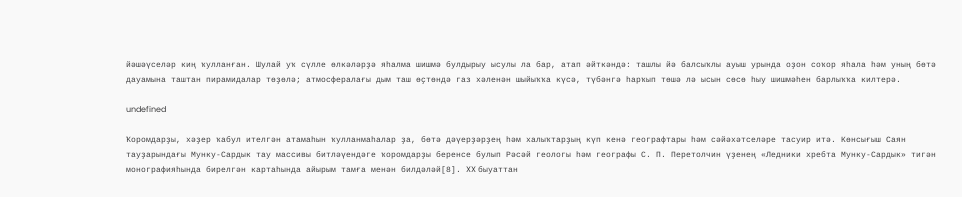йәшәүселәр киң ҡулланған. Шулай уҡ сүлле өлкәләрҙә яһалма шишмә булдырыу ысулы ла бар, атап әйткәндә: ташлы йә балсыҡлы ауыш урында оҙон соҡор яһала һәм уның бөтә дауамына таштан пирамидалар төҙөлә; атмосфералағы дым таш өҫтөндә газ хәленән шыйыҡҡа күсә, түбәнгә һарҡып төшә лә ысын сөсө һыу шишмәһен барлыҡҡа килтерә.

undefined

Ҡоромдарҙы, хәҙер ҡабул ителгән атамаһын ҡулланмаһалар ҙа, бөтә дәүерҙәрҙең һәм халыҡтарҙың күп кенә географтары һәм сәйәхәтселәре тасуир итә. Көнсығыш Саян тауҙарындағы Мунку-Сардык тау массивы битләүендәге ҡоромдарҙы беренсе булып Рәсәй геологы һәм географы С. П. Перетолчин үҙенең «Ледники хребта Мунку-Сардык» тигән монографияһында бирелгән картаһында айырым тамға менән билдәләй[8]. XX быуаттан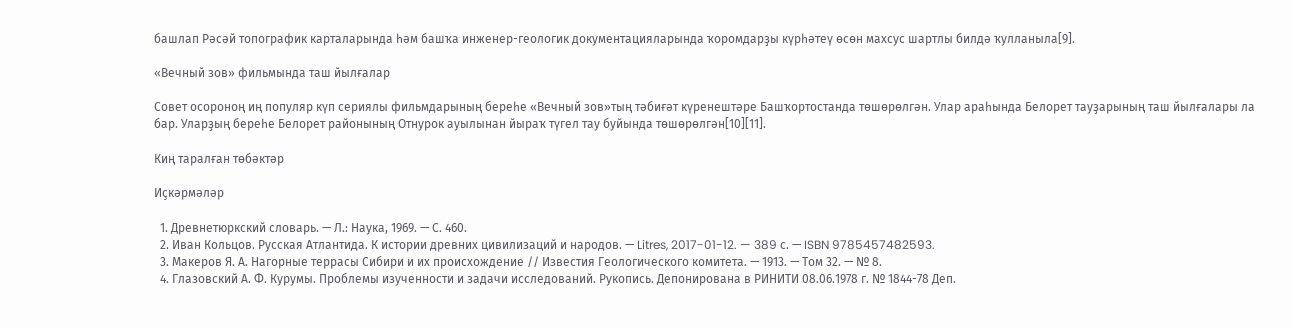башлап Рәсәй топографик карталарында һәм башҡа инженер-геологик документацияларында ҡоромдарҙы күрһәтеү өсөн махсус шартлы билдә ҡулланыла[9].

«Вечный зов» фильмында таш йылғалар

Совет осороноң иң популяр күп сериялы фильмдарының береһе «Вечный зов»тың тәбиғәт күренештәре Башҡортостанда төшөрөлгән. Улар араһында Белорет тауҙарының таш йылғалары ла бар. Уларҙың береһе Белорет районының Отнурок ауылынан йыраҡ түгел тау буйында төшөрөлгән[10][11].

Киң таралған төбәктәр

Иҫкәрмәләр

  1. Древнетюркский словарь. — Л.: Наука, 1969. — С. 460.
  2. Иван Кольцов. Русская Атлантида. К истории древних цивилизаций и народов. — Litres, 2017-01-12. — 389 с. — ISBN 9785457482593.
  3. Макеров Я. А. Нагорные террасы Сибири и их происхождение // Известия Геологического комитета. — 1913. — Том 32. — № 8.
  4. Глазовский А. Ф. Курумы. Проблемы изученности и задачи исследований. Рукопись. Депонирована в РИНИТИ 08.06.1978 г. № 1844-78 Деп.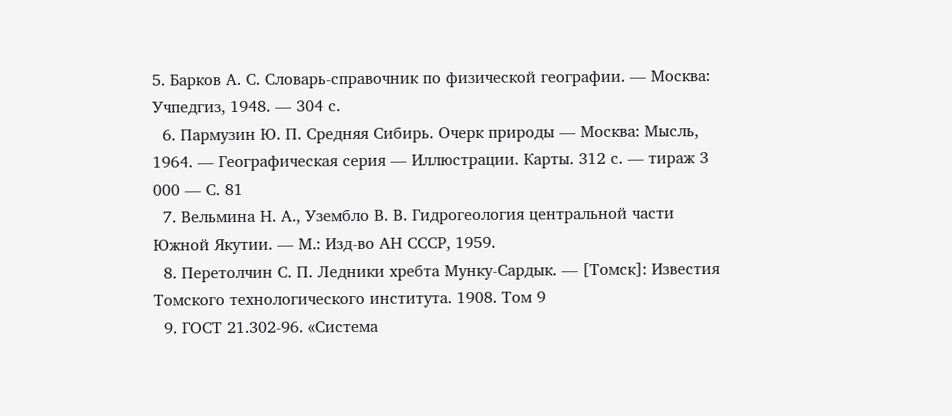5. Барков А. С. Словарь-справочник по физической географии. — Москва: Учпедгиз, 1948. — 304 с.
  6. Пармузин Ю. П. Средняя Сибирь. Очерк природы — Москва: Мысль, 1964. — Географическая серия — Иллюстрации. Карты. 312 с. — тираж 3 000 — С. 81
  7. Вельмина Н. А., Узембло В. В. Гидрогеология центральной части Южной Якутии. — М.: Изд-во АН СССР, 1959.
  8. Перетолчин С. П. Ледники хребта Мунку-Сардык. — [Томск]: Известия Томского технологического института. 1908. Том 9
  9. ГОСТ 21.302-96. «Система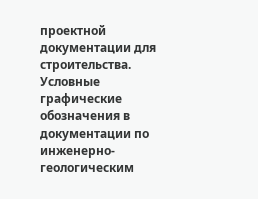проектной документации для строительства. Условные графические обозначения в документации по инженерно-геологическим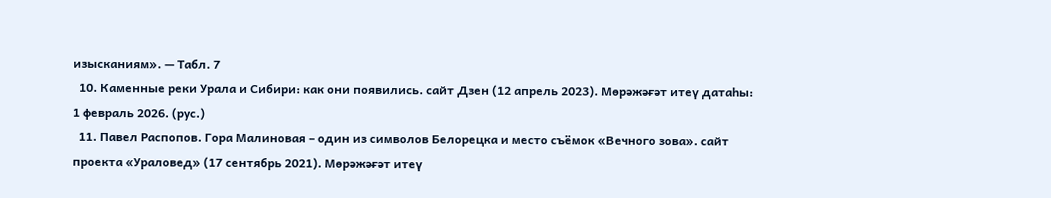изысканиям». — Табл. 7
  10. Каменные реки Урала и Сибири: как они появились. сайт Дзен (12 апрель 2023). Мөрәжәғәт итеү датаһы: 1 февраль 2026. (рус.)
  11. Павел Распопов. Гора Малиновая – один из символов Белорецка и место съёмок «Вечного зова». сайт проекта «Ураловед» (17 сентябрь 2021). Мөрәжәғәт итеү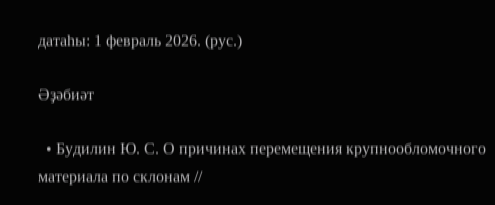датаһы: 1 февраль 2026. (рус.)

Әҙәбиәт

  • Будилин Ю. С. О причинах перемещения крупнообломочного материала по склонам //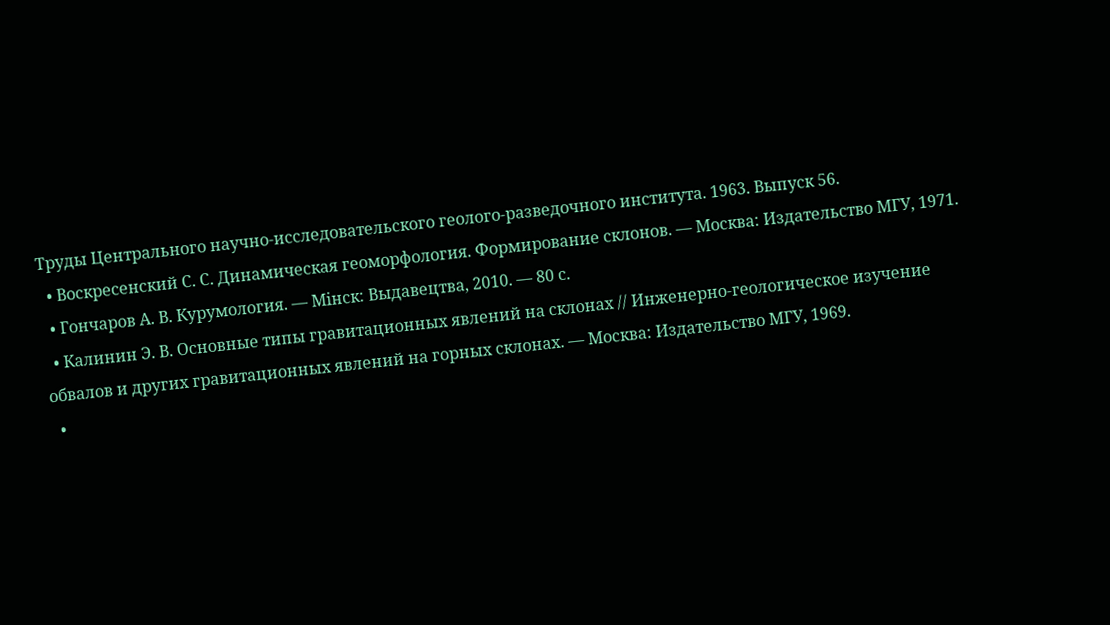Труды Центрального научно-исследовательского геолого-разведочного института. 1963. Выпуск 56.
  • Воскресенский С. С. Динамическая геоморфология. Формирование склонов. — Москва: Издательство МГУ, 1971.
  • Гончаров А. В. Курумология. — Мiнск: Выдавецтва, 2010. — 80 с.
  • Калинин Э. В. Основные типы гравитационных явлений на склонах // Инженерно-геологическое изучение обвалов и других гравитационных явлений на горных склонах. — Москва: Издательство МГУ, 1969.
  •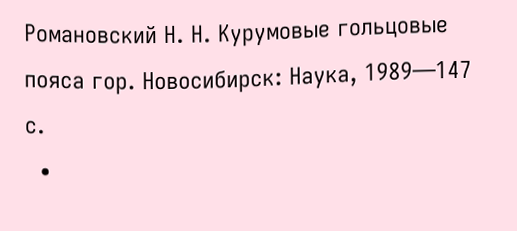Романовский Н. Н. Курумовые гольцовые пояса гор. Новосибирск: Наука, 1989—147 с.
  •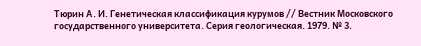Тюрин А. И. Генетическая классификация курумов // Вестник Московского государственного университета. Серия геологическая. 1979. № 3.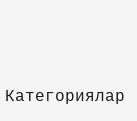Категориялар